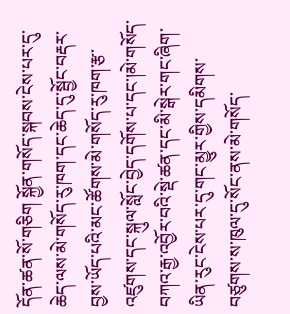དོན་ཚན་སོ་གཅིག སྐྱོན་གསོད་སྐབས་ངེས་པར་དུ་ཆེད་ལས་མེ་གསོད་རུ་ཁག་དང་ཆེད་དུ་སྦྱོང་བརྡར་བྱས་ཡོད་པའི་མང་ཚོགས་མེ་གསོད་རུ་ཁག་རྩ་འཛུགས་དང་སྐུལ་སློང་བྱེད་དགོས་པ་དང་།མེ་གསོད་བཀའ་རྒྱ་འབྱོར་བའི་སྡེ་ཚན་དང་མི་སྒེར་གང་ཞིག་ཡིན་རུང་ངེས་པར་དུ་གང་མྱུར་གྱིས་དམིགས་བཙུགས་ས་ཁུལ་དུ་སོང་ནས་མེ་གསོད་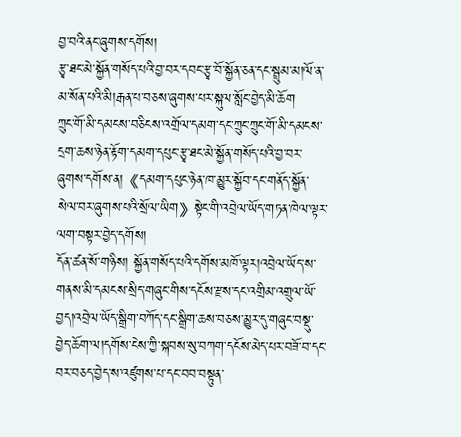བྱ་བའི་ནང་ཞུགས་དགོས།
རྩྭ་ཐང་མེ་སྐྱོན་གསོད་པའི་བྱ་བར་དབང་རྩྭ་བོ་སྐྱོན་ཅན་དང་སྦྲུམ་མ།ལོ་ན་མ་སོན་པའི་མི།རྒན་པ་བཅས་ཞུགས་པར་སྐུལ་སློང་བྱེད་མི་ཆོག
ཀྲུང་གོ་མི་དམངས་བཅིངས་འགྲོལ་དམག་དང་ཀྲུང་ཀྲུང་གོ་མི་དམངས་དྲག་ཆས་ཉེན་རྟོག་དམག་དཔུང་རྩྭ་ཐང་མེ་སྐྱོན་གསོད་པའི་བྱ་བར་ཞུགས་དགོས་ན།《དམག་དཔུང་ཉེན་ཁ་མྱུར་སྐྱོབ་དང་གནོད་སྐྱོན་སེལ་བར་ཞུགས་པའི་སྲོལ་ཡིག》སྟེང་གི་འབྲེལ་ཡོད་གཏན་ཁེལ་ལྟར་ལག་བསྟར་བྱེད་དགོས།
དོན་ཚན་སོ་གཉིས། སྐྱོན་གསོད་པའི་དགོས་མཁོ་ལྟར།འབྲེལ་ཡོད་ས་གནས་མི་དམངས་སྲིད་གཞུང་གིས་དངོས་རྫས་དང་འགྲིམ་འགྲུལ་ཡོ་བྱད།འབྲེལ་ཡོད་སྒྲིག་བཀོད་དང་སྒྲིག་ཆས་བཅས་མྱུར་དུ་གཞུང་བསྡུ་བྱེད་ཆོག་ལ།དགོས་ངེས་ཀྱི་སྐབས་སུ་བཀག་དངོས་མེད་པར་བཟོ་བ་དང་བར་བཅད་བྱེད་ས་འཛུགས་པ་དང་བབ་བསྟུན་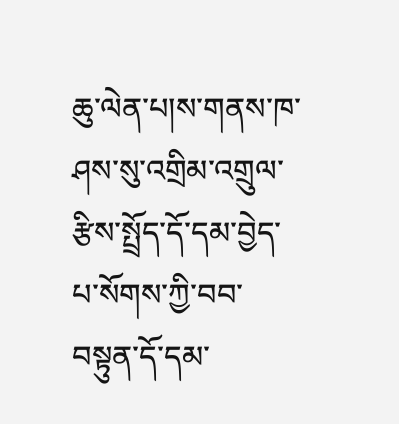ཆུ་ལེན་པ།ས་གནས་ཁ་ཤས་སུ་འགྲིམ་འགྲུལ་རྩིས་སྤྲོད་དོ་དམ་བྱེད་པ་སོགས་ཀྱི་བབ་བསྟུན་དོ་དམ་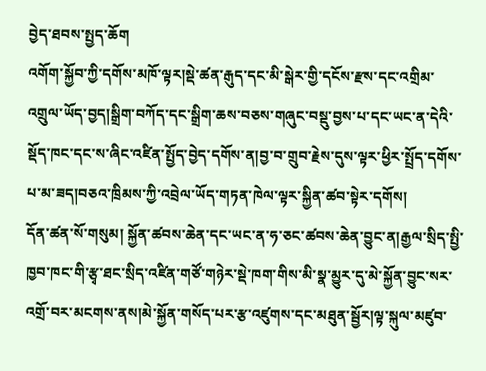བྱེད་ཐབས་སྤྱད་ཆོག
འགོག་སྐྱོབ་ཀྱི་དགོས་མཁོ་ལྟར།སྡེ་ཚན་རྒུད་དང་མི་སྒེར་གྱི་དངོས་རྫས་དང་འགྲིམ་འགྲུལ་ཡོད་བྱད།སྒྲིག་བཀོད་དང་སྒྲིག་ཆས་བཅས་གཞུང་བསྡུ་བྱས་པ་དང་ཡང་ན་དེའི་སྡོད་ཁང་དང་ས་ཞིང་འཛིན་སྤྱོད་བྱེད་དགོས་ན།བྱ་བ་གྲུབ་རྗེས་དུས་ལྟར་ཕྱིར་སྤྲོད་དགོས་པ་མ་ཟད།བཅའ་ཁྲིམས་ཀྱི་འབྲེལ་ཡོད་གཏན་ཁེལ་ལྟར་སྐྱིན་ཚབ་སྟེར་དགོས།
དོན་ཚན་སོ་གསུམ། སྐྱོན་ཚབས་ཆེན་དང་ཡང་ན་ཧ་ཅང་ཚབས་ཆེན་བྱུང་ན།རྒྱལ་སྲིད་སྤྱི་ཁྱབ་ཁང་གི་རྩྭ་ཐང་སྲིད་འཛིན་གཙོ་གཉེར་སྡེ་ཁག་གིས་མི་སྣ་མྱུར་དུ་མེ་སྐྱོན་བྱུང་སར་འགྲོ་བར་མངགས་ནས།མེ་སྐྱོན་གསོད་པར་རྩ་འཛུགས་དང་མཐུན་སྦྱོར།ལྟ་སྐུལ་མཛུབ་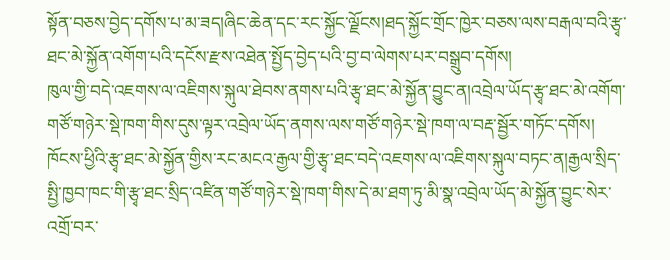སྟོན་བཅས་བྱེད་དགོས་པ་མ་ཟད།ཞིང་ཆེན་དང་རང་སྐྱོང་ལྗོངས།ཐད་སྐྱོང་གྲོང་ཁྱེར་བཅས་ལས་བརྒལ་བའི་རྩྭ་ཐང་མེ་སྐྱོན་འགོག་པའི་དངོས་རྫས་འཐེན་སྤྱོད་བྱེད་པའི་བྱ་བ་ལེགས་པར་བསྒྲུབ་དགོས།
ཁུལ་གྱི་བདེ་འཇགས་ལ་འཇིགས་སྐུལ་ཐེབས་ནགས་པའི་རྩྭ་ཐང་མེ་སྐྱོན་བྱུང་ན།འབྲེལ་ཡོད་རྩྭ་ཐང་མེ་འགོག་གཙོ་གཉེར་སྡེ་ཁག་གིས་དུས་ལྟར་འབྲེལ་ཡོད་ནགས་ལས་གཙོ་གཉེར་སྡེ་ཁག་ལ་བརྡ་སྦྱོར་གཏོང་དགོས། ཁོངས་ཕྱིའི་རྩྭ་ཐང་མེ་སྐྱོན་གྱིས་རང་མངའ་རྒྱལ་གྱི་རྩྭ་ཐང་བདེ་འཇགས་ལ་འཇིགས་སྐུལ་བཏང་ན།རྒྱལ་སྲིད་སྤྱི་ཁྱབ་ཁང་གི་རྩྭ་ཐང་སྲིད་འཛིན་གཙོ་གཉེར་སྡེ་ཁག་གིས་དེ་མ་ཐག་ཏུ་མི་སྣ་འབྲེལ་ཡོད་མེ་སྐྱོན་བྱུང་སེར་འགྲོ་བར་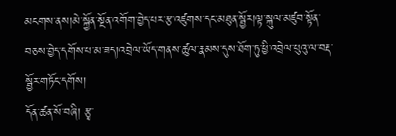མངགས་ནས།མེ་སྐྱོན་སྔོན་འགོག་བྱེད་པར་རྩ་འཛུགས་དང་མཐུན་སྦྱོར།ལྟ་སྐུལ་མཛུབ་སྟོན་བཅས་བྱེད་དགོས་པ་མ་ཟད།འབྲེལ་ཡོད་གནས་ཚུལ་རྣམས་དུས་ཐོག་ཏུ་ཕྱི་འབྲེལ་པུའུ་ལ་བརྡ་སྦྱོར་གཏོང་དགོས།
དོན་ཚན་སོ་བཞི། རྩྭ་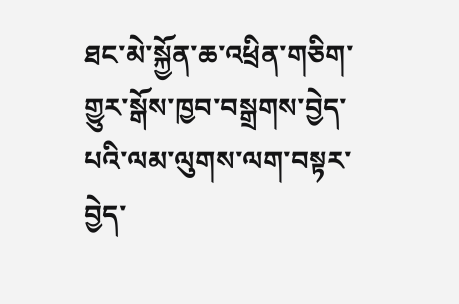ཐང་མེ་སྐྱོན་ཆ་འཕྲིན་གཅིག་གྱུར་སྒོས་ཁྱབ་བསྒྲགས་བྱེད་པའི་ལམ་ལུགས་ལག་བསྟར་བྱེད་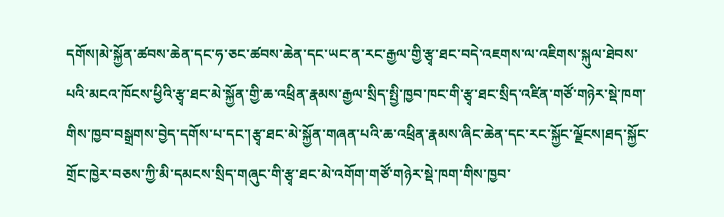དགོས།མེ་སྐྱོན་ཚབས་ཆེན་དང་ཧ་ཅང་ཚབས་ཆེན་དང་ཡང་ན་རང་རྒྱལ་གྱི་རྩྭ་ཐང་བདེ་འཇགས་ལ་འཇིགས་སྐུལ་ཐེབས་པའི་མངའ་ཁོངས་ཕྱིའི་རྩྭ་ཐང་མེ་སྐྱོན་གྱི་ཆ་འཕྲིན་རྣམས་རྒྱལ་སྲིད་སྤྱི་ཁྱབ་ཁང་གི་རྩྭ་ཐང་སྲིད་འཛིན་གཙོ་གཉེར་སྡེ་ཁག་གིས་ཁྱབ་བསྒྲགས་བྱེད་དགོས་པ་དང་།རྩྭ་ཐང་མེ་སྐྱོན་གཞན་པའི་ཆ་འཕྲིན་རྣམས་ཞིང་ཆེན་དང་རང་སྐྱོང་ལྗོངས།ཐད་སྐྱོང་གྲོང་ཁྱེར་བཅས་ཀྱི་མི་དམངས་སྲིད་གཞུང་གི་རྩྭ་ཐང་མེ་འགོག་གཙོ་གཉེར་སྡེ་ཁག་གིས་ཁྱབ་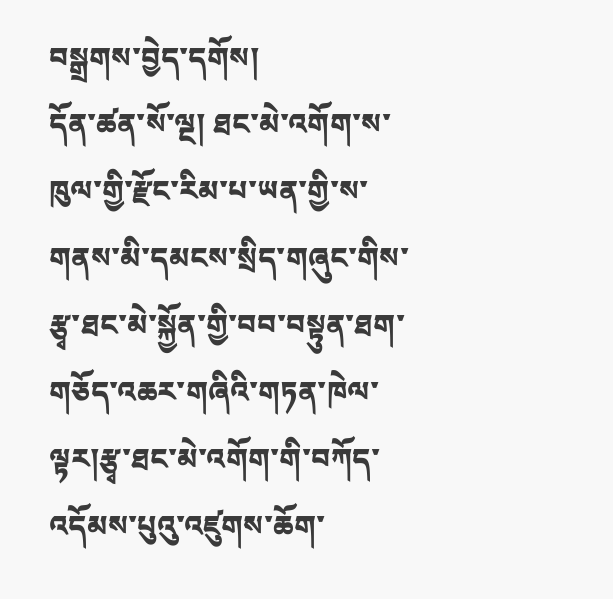བསྒྲགས་བྱེད་དགོས།
དོན་ཚན་སོ་ལྔ། ཐང་མེ་འགོག་ས་ཁུལ་གྱི་རྫོང་རིམ་པ་ཡན་གྱི་ས་གནས་མི་དམངས་སྲིད་གཞུང་གིས་རྩྭ་ཐང་མེ་སྐྱོན་གྱི་བབ་བསྟུན་ཐག་གཅོད་འཆར་གཞིའི་གཏན་ཁེལ་ལྟར།རྩྭ་ཐང་མེ་འགོག་གི་བཀོད་འདོམས་པུའུ་འཛུགས་ཆོག་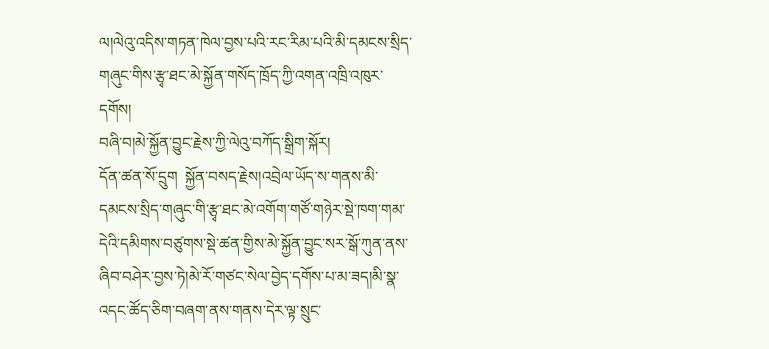ལ།ལེའུ་འདིས་གཏན་ཁེལ་བྱས་པའི་རང་རིམ་པའི་མི་དམངས་སྲིད་གཞུང་གིས་རྩྭ་ཐང་མེ་སྐྱོན་གསོད་ཁྲོད་ཀྱི་འགན་འཁྲི་འཁུར་དགོས།
བཞི་བ།མེ་སྐྱོན་བྱུང་རྗེས་ཀྱི་ལེའུ་བཀོད་སྒྲིག་སྐོར།
དོན་ཚན་སོ་དྲུག  སྐྱོན་བསད་རྗེས།འབྲེལ་ཡོད་ས་གནས་མི་དམངས་སྲིད་གཞུང་གི་རྩྭ་ཐང་མེ་འགོག་གཙོ་གཉེར་སྡེ་ཁག་གམ་དེའི་དམིགས་བཙུགས་སྡེ་ཚན་གྱིས་མེ་སྐྱོན་བྱུང་སར་སྒོ་ཀུན་ནས་ཞིབ་བཤེར་བྱས་ཏེ།མེ་རོ་གཙང་སེལ་བྱེད་དགོས་པ་མ་ཟད།མི་སྣ་འདང་ཚོད་ཅིག་བཞག་ནས་གནས་དེར་ལྟ་སྲུང་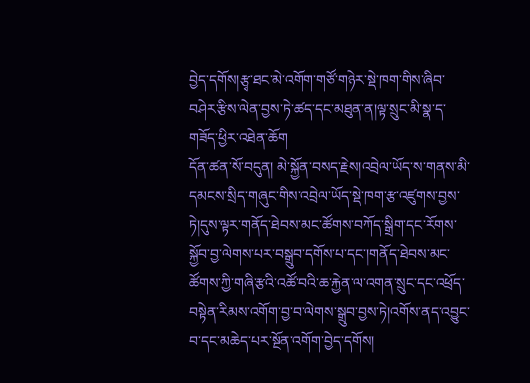བྱེད་དགོས།རྩྭ་ཐང་མེ་འགོག་གཙོ་གཉེར་སྡེ་ཁག་གིས་ཞིབ་བཤེར་རྩིས་ལེན་བྱས་ཏེ་ཚད་དང་མཐུན་ན།ལྟ་སྲུང་མི་སྣ་ད་གཟོད་ཕྱིར་འཐེན་ཆོག
དོན་ཚན་སོ་བདུན། མེ་སྐྱོན་བསད་རྗེས།འབྲེལ་ཡོད་ས་གནས་མི་དམངས་སྲིད་གཞུང་གིས་འབྲེལ་ཡོད་སྡེ་ཁག་རྩ་འཛུགས་བྱས་ཏེ།དུས་ལྟར་གནོད་ཐེབས་མང་ཚོགས་བཀོད་སྒྲིག་དང་རོགས་སྐྱོབ་བྱ་ལེགས་པར་བསྒྲུབ་དགོས་པ་དང་།གནོད་ཐེབས་མང་ཚོགས་ཀྱི་གཞི་རྩའི་འཚོ་བའི་ཆ་རྐྱེན་ལ་འགན་སྲུང་དང་འཕྲོད་བསྟེན་རིམས་འགོག་བྱ་བ་ལེགས་སྒྲུབ་བྱས་ཏེ།འགོས་ནད་འབྱུང་བ་དང་མཆེད་པར་སྔོན་འགོག་བྱེད་དགོས།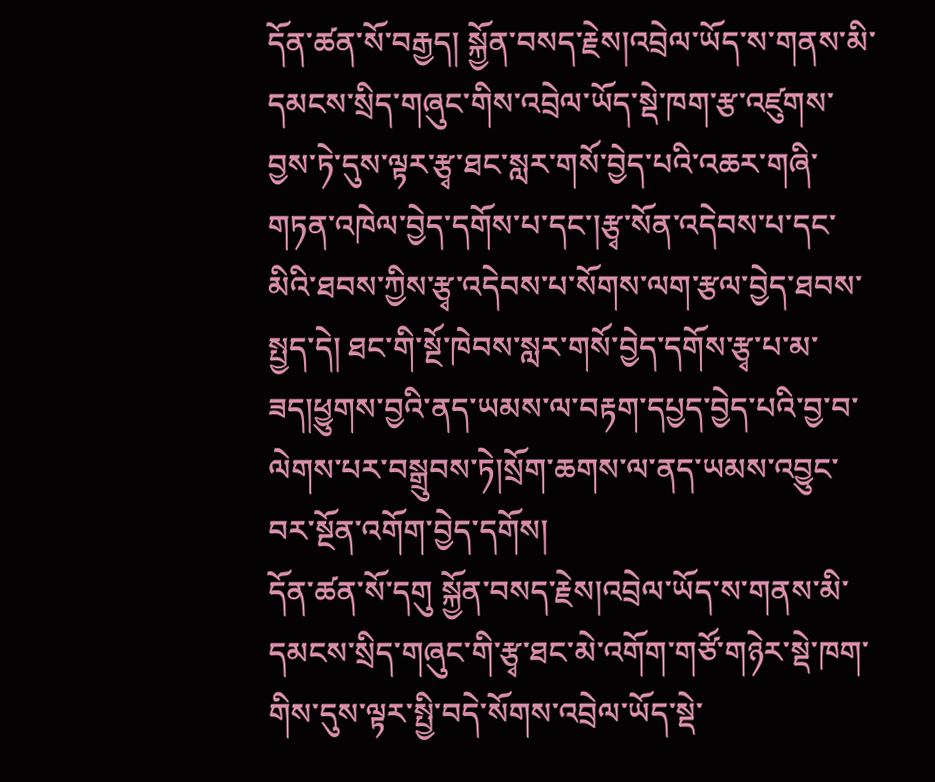དོན་ཚན་སོ་བརྒྱད། སྐྱོན་བསད་རྗེས།འབྲེལ་ཡོད་ས་གནས་མི་དམངས་སྲིད་གཞུང་གིས་འབྲེལ་ཡོད་སྡེ་ཁག་རྩ་འཛུགས་བྱས་ཏེ་དུས་ལྟར་རྩྭ་ཐང་སླར་གསོ་བྱེད་པའི་འཆར་གཞི་གཏན་འཁེལ་བྱེད་དགོས་པ་དང་།རྩྭ་སོན་འདེབས་པ་དང་མིའི་ཐབས་ཀྱིས་རྩྭ་འདེབས་པ་སོགས་ལག་རྩལ་བྱེད་ཐབས་སྤྱད་དེ། ཐང་གི་སྔོ་ཁེབས་སླར་གསོ་བྱེད་དགོས་རྩྭ་པ་མ་ཟད།ཕྱུགས་བྱའི་ནད་ཡམས་ལ་བརྟག་དཔྱད་བྱེད་པའི་བྱ་བ་ལེགས་པར་བསྒྲུབས་ཏེ།སྲོག་ཆགས་ལ་ནད་ཡམས་འབྱུང་བར་སྔོན་འགོག་བྱེད་དགོས།
དོན་ཚན་སོ་དགུ སྐྱོན་བསད་རྗེས།འབྲེལ་ཡོད་ས་གནས་མི་དམངས་སྲིད་གཞུང་གི་རྩྭ་ཐང་མེ་འགོག་གཙོ་གཉེར་སྡེ་ཁག་གིས་དུས་ལྟར་སྤྱི་བདེ་སོགས་འབྲེལ་ཡོད་སྡེ་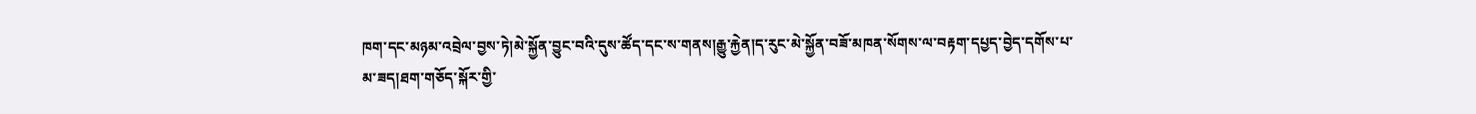ཁག་དང་མཉམ་འབྲེལ་བྱས་ཏེ།མེ་སྐྱོན་བྱུང་བའི་དུས་ཚོད་དང་ས་གནས།རྒྱུ་རྐྱེན།ད་རུང་མེ་སྐྱོན་བཟོ་མཁན་སོགས་ལ་བརྟག་དཔྱད་བྱེད་དགོས་པ་མ་ཟད།ཐག་གཅོད་སྐོར་གྱི་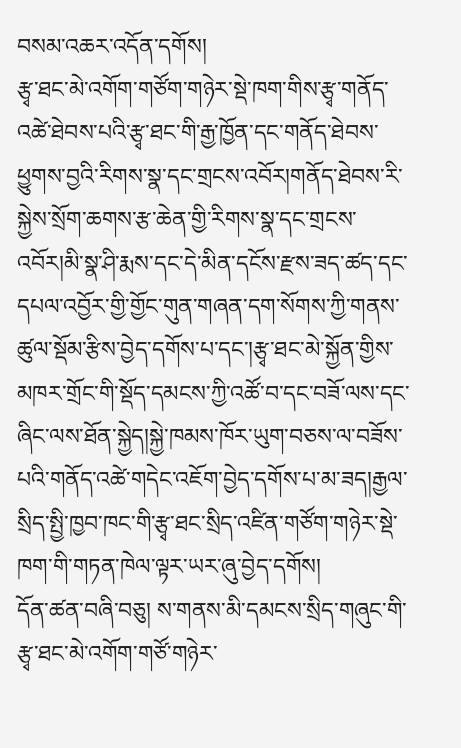བསམ་འཆར་འདོན་དགོས།
རྩྭ་ཐང་མེ་འགོག་གཙོག་གཉེར་སྡེ་ཁག་གིས་རྩྭ་གནོད་འཚེ་ཐེབས་པའི་རྩྭ་ཐང་གི་རྒྱ་ཁྱོན་དང་གནོད་ཐེབས་ཕྱུགས་བྱའི་རིགས་སྣ་དང་གྲངས་འབོར།གནོད་ཐེབས་རི་སྐྱེས་སྲོག་ཆགས་རྩ་ཆེན་གྱི་རིགས་སྣ་དང་གྲངས་འབོར།མི་སྣ་ཤི་རྨས་དང་དེ་མིན་དངོས་རྫས་ཟད་ཚད་དང་དཔལ་འབྱོར་གྱི་གྱོང་གུན་གཞན་དག་སོགས་ཀྱི་གནས་ཚུལ་སྡོམ་རྩིས་བྱེད་དགོས་པ་དང་།རྩྭ་ཐང་མེ་སྐྱོན་གྱིས་མཁར་གྲོང་གི་སྡོད་དམངས་ཀྱི་འཚོ་བ་དང་བཟོ་ལས་དང་ཞིང་ལས་ཐོན་སྐྱེད།སྐྱེ་ཁམས་ཁོར་ཡུག་བཅས་ལ་བཟོས་པའི་གནོད་འཚེ་གདེང་འཇོག་བྱེད་དགོས་པ་མ་ཟད།རྒྱལ་སྲིད་སྤྱི་ཁྱབ་ཁང་གི་རྩྭ་ཐང་སྲིད་འཛིན་གཙོག་གཉེར་སྡེ་ཁག་གི་གཏན་ཁེལ་ལྟར་ཡར་ཞུ་བྱེད་དགོས།
དོན་ཚན་བཞི་བཅུ། ས་གནས་མི་དམངས་སྲིད་གཞུང་གི་རྩྭ་ཐང་མེ་འགོག་གཙོ་གཉེར་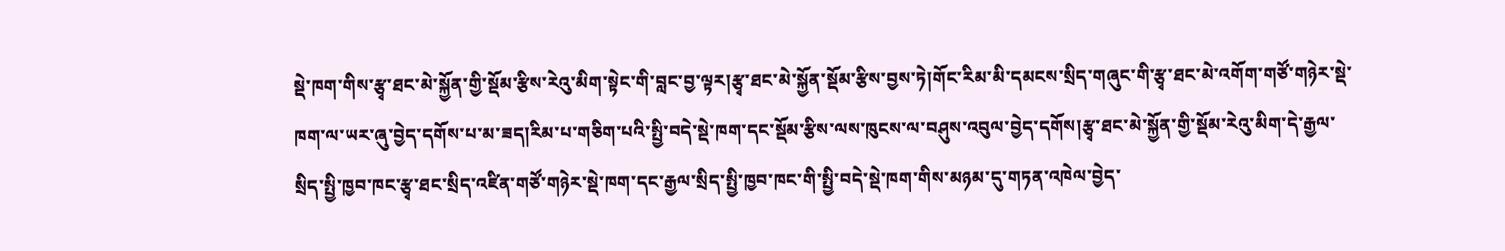སྡེ་ཁག་གིས་རྩྭ་ཐང་མེ་སྐྱོན་གྱི་སྡོམ་རྩིས་རེའུ་མིག་སྟེང་གི་བླང་བྱ་ལྟར།རྩྭ་ཐང་མེ་སྐྱོན་སྡོམ་རྩིས་བྱས་ཏེ།གོང་རིམ་མི་དམངས་སྲིད་གཞུང་གི་རྩྭ་ཐང་མེ་འགོག་གཙོ་གཉེར་སྡེ་ཁག་ལ་ཡར་ཞུ་བྱེད་དགོས་པ་མ་ཟད།རིམ་པ་གཅིག་པའི་སྤྱི་བདེ་སྡེ་ཁག་དང་སྡོམ་རྩིས་ལས་ཁུངས་ལ་བཤུས་འབུལ་བྱེད་དགོས།རྩྭ་ཐང་མེ་སྐྱོན་གྱི་སྡོམ་རེའུ་མིག་དེ་རྒྱལ་སྲིད་སྤྱི་ཁྱབ་ཁང་རྩྭ་ཐང་སྲིད་འཛིན་གཙོ་གཉེར་སྡེ་ཁག་དང་རྒྱལ་སྲིད་སྤྱི་ཁྱབ་ཁང་གི་སྤྱི་བདེ་སྡེ་ཁག་གིས་མཉམ་དུ་གཏན་འཁེལ་བྱེད་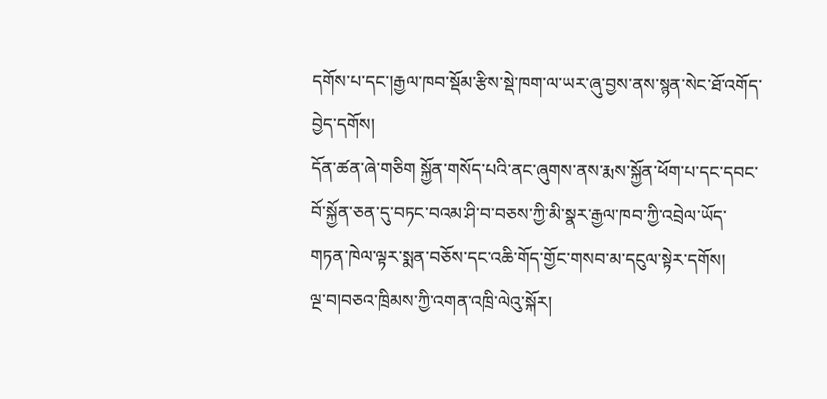དགོས་པ་དང་།རྒྱལ་ཁབ་སྡོམ་རྩིས་སྡེ་ཁག་ལ་ཡར་ཞུ་བྱས་ནས་སྙན་སེང་ཐོ་འགོད་བྱེད་དགོས།
དོན་ཚན་ཞེ་གཅིག སྐྱོན་གསོད་པའི་ནང་ཞུགས་ནས་རྨས་སྐྱོན་ཕོག་པ་དང་དབང་བོ་སྐྱོན་ཅན་དུ་བཏང་བའམ་ཤི་བ་བཅས་ཀྱི་མི་སྣར་རྒྱལ་ཁབ་ཀྱི་འབྲེལ་ཡོད་གཏན་ཁེལ་ལྟར་སྨན་བཅོས་དང་འཆི་གོད་གྱོང་གསབ་མ་དངུལ་སྟེར་དགོས།
ལྔ་བ།བཅའ་ཁྲིམས་ཀྱི་འགན་འཁྲི་ལེའུ་སྐོར།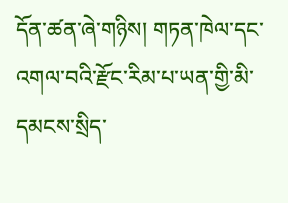དོན་ཚན་ཞེ་གཉིས། གཏན་ཁེལ་དང་འགལ་བའི་རྫོང་རིམ་པ་ཡན་གྱི་མི་དམངས་སྲིད་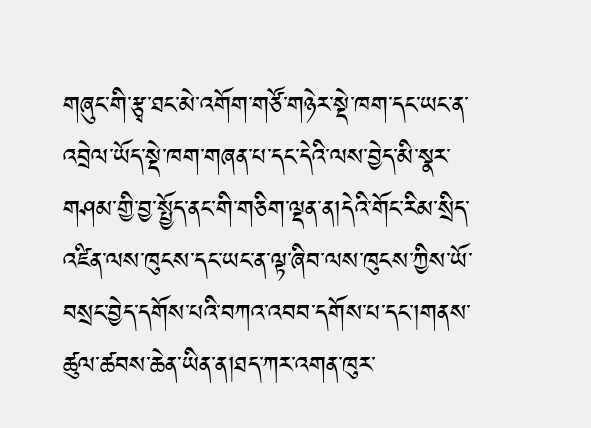གཞུང་གི་རྩྭ་ཐང་མེ་འགོག་གཙོ་གཉེར་སྡེ་ཁག་དང་ཡང་ན་འབྲེལ་ཡོད་སྡེ་ཁག་གཞན་པ་དང་དེའི་ལས་བྱེད་མི་སྣར་གཤམ་གྱི་བྱ་སྤྱོད་ནང་གི་གཅིག་ལྡན་ན།དེའི་གོང་རིམ་སྲིད་འཛིན་ལས་ཁུངས་དང་ཡང་ན་ལྟ་ཞིབ་ལས་ཁུངས་ཀྱིས་ཡོ་བསྲང་བྱེད་དགོས་པའི་བཀའ་འབབ་དགོས་པ་དང་།གནས་ཚུལ་ཚབས་ཆེན་ཡིན་ན།ཐད་ཀར་འགན་ཁུར་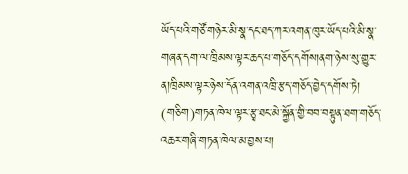ཡོད་པའི་གཙོ་གཉེར་མི་སྣ་དང་ཐད་ཀར་འགན་ཁུར་ཡོད་པའི་མི་སྣ་གཞན་དག་ལ་ཁྲིམས་ལྟར་ཆད་པ་གཅོད་དགོས།ནག་ཉེས་སུ་གྱུར་ན།ཁྲིམས་ལྟར་ཉེས་དོན་འགན་འཁྲི་རྩད་གཅོད་བྱེད་དགོས་ཏེ།
(གཅིག)གཏན་ཁེལ་ལྟར་རྩྭ་ཐང་མེ་སྐྱོན་གྱི་བབ་བསྟུན་ཐག་གཅོད་འཆར་གཞི་གཏན་ཁེལ་མ་བྱས་པ།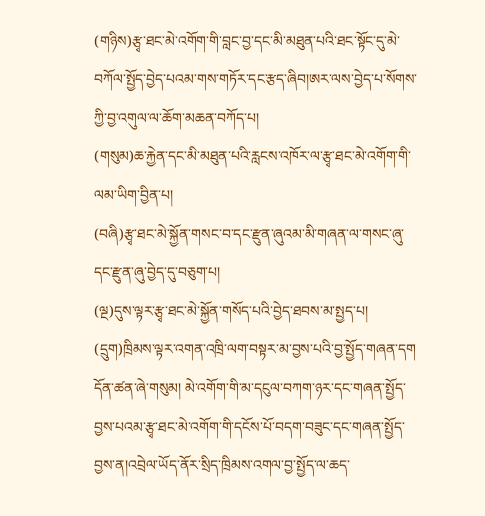(གཉིས)རྩྭ་ཐང་མེ་འགོག་གི་བླང་བྱ་དང་མི་མཐུན་པའི་ཐང་སྟོང་དུ་མེ་བཀོལ་སྤྱོད་བྱེད་པའམ་གས་གཏོར་དང་རྩད་ཞིབ།ཨར་ལས་བྱེད་པ་སོགས་ཀྱི་བྱ་འགུལ་ལ་ཆོག་མཆན་བཀོད་པ།
(གསུམ)ཆ་རྐྱེན་དང་མི་མཐུན་པའི་རླངས་འཁོར་ལ་རྩྭ་ཐང་མེ་འགོག་གི་ལམ་ཡིག་བྱིན་པ།
(བཞི)རྩྭ་ཐང་མེ་སྐྱོན་གསང་བ་དང་རྫུན་ཞུའམ་མི་གཞན་ལ་གསང་ཞུ་དང་རྫུན་ཞུ་བྱེད་དུ་བཅུག་པ།
(ལྔ)དུས་ལྟར་རྩྭ་ཐང་མེ་སྐྱོན་གསོད་པའི་བྱེད་ཐབས་མ་སྤྱད་པ།
(དྲུག)ཁྲིམས་ལྟར་འགན་འཁྲི་ལག་བསྟར་མ་བྱས་པའི་བྱ་སྤྱོད་གཞན་དག
དོན་ཚན་ཞེ་གསུམ། མེ་འགོག་གི་མ་དངུལ་བཀག་ཉར་དང་གཞན་སྤྱོད་བྱས་པའམ་རྩྭ་ཐང་མེ་འགོག་གི་དངོས་པོ་བདག་བཟུང་དང་གཞན་སྤྱོད་བྱས་ན།འབྲེལ་ཡོད་ནོར་སྲིད་ཁྲིམས་འགལ་བྱ་སྤྱོད་ལ་ཆད་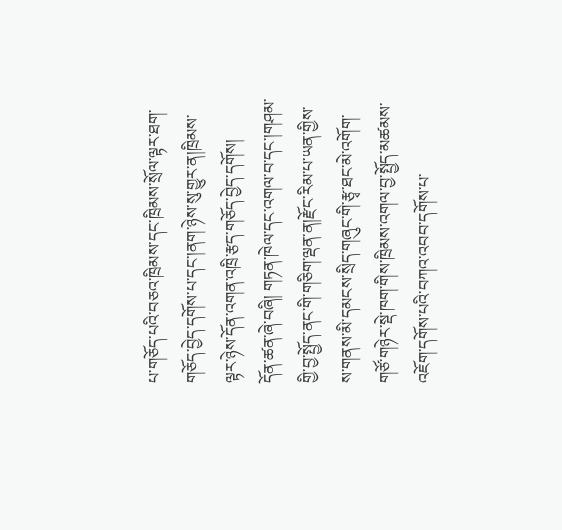པ་གཅོད་པའི་བཅའ་ཁྲིམས་དང་ཁྲིམས་སྲོལ་ལྟར་ཐག་གཅོད་བྱེད་དགོས་པ་དང་།ནག་ཉེས་སུ་གྱུར་ན།ཁྲིམས་ལྟར་ཉེས་དོན་འགན་འཁྲི་རྩད་གཅོད་བྱེད་དགོས།
དོན་ཚན་ཞེ་བཞི། གཏན་ཁེལ་དང་འགལ་བ་དང་།གཤམ་གྱི་བྱ་སྤྱོད་ནང་གི་གཅིག་ལྡན་ན།རྫོང་རིམ་པ་ཡན་གྱིས་ས་གནས་མི་དམངས་སྲིད་གཞུང་གི་རྩྭ་ཐང་མེ་འགོག་གཙོ་གཉེར་སྡེ་ཁག་གིས་ཁྲིམས་འགལ་བྱ་སྤྱོད་མཚམས་འཇོག་དགོས་པའི་བཀའ་འབབ་དགོས་པ་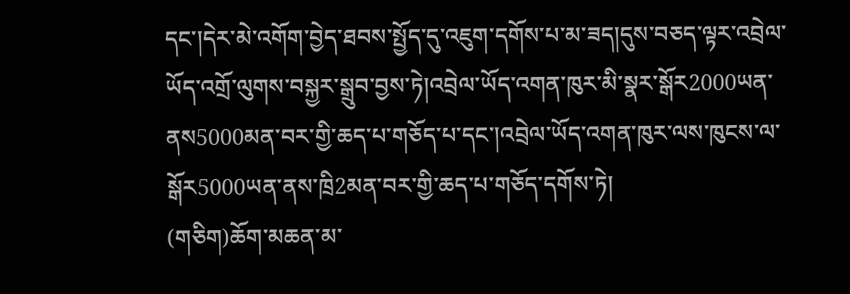དང་།དེར་མེ་འགོག་བྱེད་ཐབས་སྤྱོད་དུ་འཇུག་དགོས་པ་མ་ཟད།དུས་བཅད་ལྟར་འབྲེལ་ཡོད་འགྲོ་ལུགས་བསྐྱར་སྒྲུབ་བྱས་ཏེ།འབྲེལ་ཡོད་འགན་ཁུར་མི་སྣར་སྒོར2000ཡན་ནས5000མན་བར་གྱི་ཆད་པ་གཅོད་པ་དང་།འབྲེལ་ཡོད་འགན་ཁུར་ལས་ཁུངས་ལ་སྒོར5000ཡན་ནས་ཁྲི2མན་བར་གྱི་ཆད་པ་གཅོད་དགོས་ཏེ།
(གཅིག)ཆོག་མཆན་མ་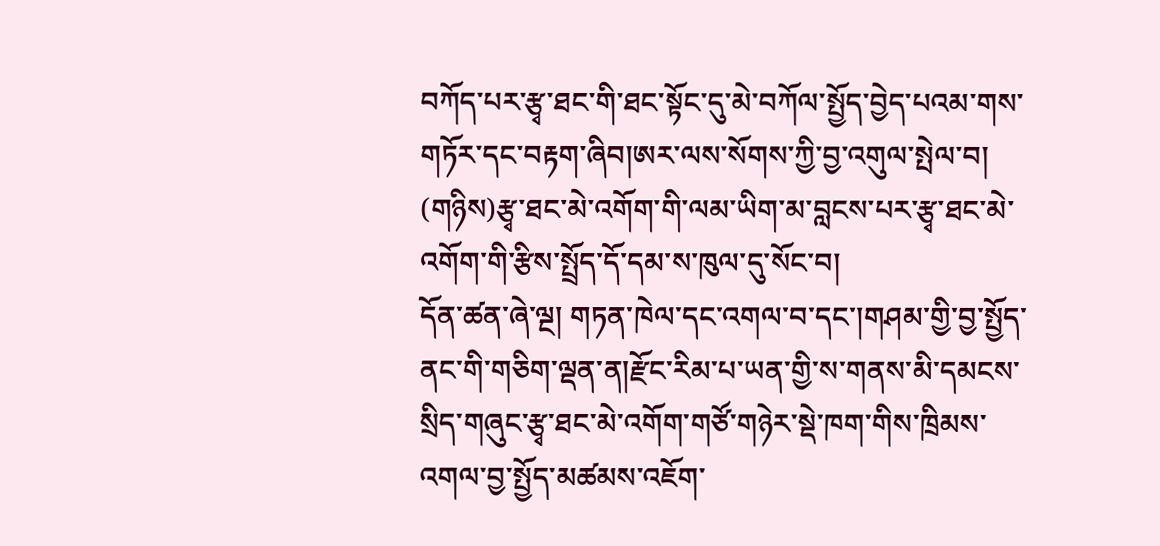བཀོད་པར་རྩྭ་ཐང་གི་ཐང་སྟོང་དུ་མེ་བཀོལ་སྤྱོད་བྱེད་པའམ་གས་གཏོར་དང་བརྟག་ཞིབ།ཨར་ལས་སོགས་ཀྱི་བྱ་འགུལ་སྤེལ་བ།
(གཉིས)རྩྭ་ཐང་མེ་འགོག་གི་ལམ་ཡིག་མ་བླངས་པར་རྩྭ་ཐང་མེ་འགོག་གི་རྩིས་སྤྲོད་དོ་དམ་ས་ཁུལ་དུ་སོང་བ།
དོན་ཚན་ཞེ་ལྔ། གཏན་ཁེལ་དང་འགལ་བ་དང་།གཤམ་གྱི་བྱ་སྤྱོད་ནང་གི་གཅིག་ལྡན་ན།རྫོང་རིམ་པ་ཡན་གྱི་ས་གནས་མི་དམངས་སྲིད་གཞུང་རྩྭ་ཐང་མེ་འགོག་གཙོ་གཉེར་སྡེ་ཁག་གིས་ཁྲིམས་འགལ་བྱ་སྤྱོད་མཚམས་འཇོག་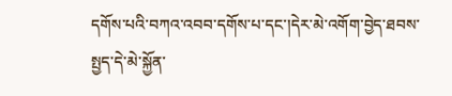དགོས་པའི་བཀའ་འབབ་དགོས་པ་དང་།དེར་མེ་འགོག་བྱེད་ཐབས་སྤྱད་དེ་མེ་སྐྱོན་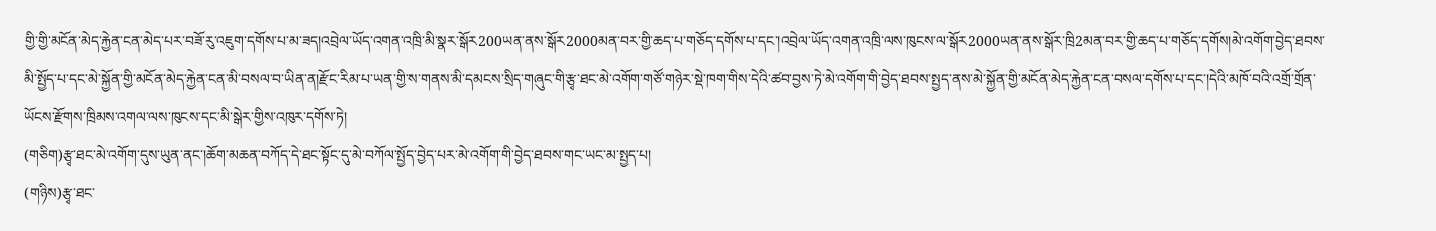གྱི་གྱི་མངོན་མེད་རྐྱེན་ངན་མེད་པར་བཟོ་རུ་འཇུག་དགོས་པ་མ་ཟད།འབྲེལ་ཡོད་འགན་འཁྲི་མི་སྣར་སྒོར200ཡན་ནས་སྒོར2000མན་བར་གྱི་ཆད་པ་གཅོད་དགོས་པ་དང་།འབྲེལ་ཡོད་འགན་འཁྲི་ལས་ཁུངས་ལ་སྒོར2000ཡན་ནས་སྒོར་ཁྲི2མན་བར་གྱི་ཆད་པ་གཅོད་དགོས།མེ་འགོག་བྱེད་ཐབས་མི་སྤྱོད་པ་དང་མེ་སྐྱོན་གྱི་མངོན་མེད་རྐྱེན་ངན་མི་བསལ་བ་ཡིན་ན།རྫོང་རིམ་པ་ཡན་གྱི་ས་གནས་མི་དམངས་སྲིད་གཞུང་གི་རྩྭ་ཐང་མེ་འགོག་གཙོ་གཉེར་སྡེ་ཁག་གིས་དེའི་ཚབ་བྱས་ཏེ་མེ་འགོག་གི་བྱེད་ཐབས་སྤྱད་ནས་མེ་སྐྱོན་གྱི་མངོན་མེད་རྐྱེན་ངན་བསལ་དགོས་པ་དང་།དེའི་མཁོ་བའི་འགྲོ་གྲོན་ཡོངས་རྫོགས་ཁྲིམས་འགལ་ལས་ཁུངས་དང་མི་སྒེར་གྱིས་འཁུར་དགོས་ཏེ།
(གཅིག)རྩྭ་ཐང་མེ་འགོག་དུས་ཡུན་ནང་།ཆོག་མཆན་བཀོད་དེ་ཐང་སྟོང་དུ་མེ་བཀོལ་སྤྱོད་བྱེད་པར་མེ་འགོག་གི་བྱེད་ཐབས་གང་ཡང་མ་སྤྱད་པ།
(གཉིས)རྩྭ་ཐང་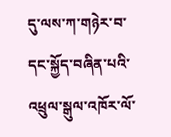དུ་ལས་ཀ་གཉེར་བ་དང་སྐྱོད་བཞིན་པའི་འཕྲུལ་སྒུལ་འཁོར་ལོ་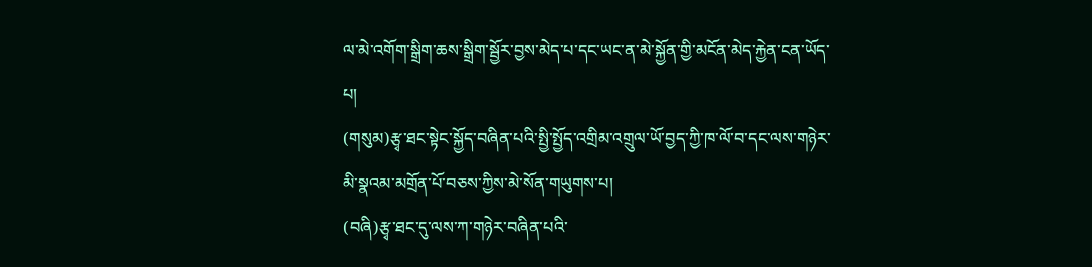ལ་མེ་འགོག་སྒྲིག་ཆས་སྒྲིག་སྦྱོར་བྱས་མེད་པ་དང་ཡང་ན་མེ་སྐྱོན་གྱི་མངོན་མེད་རྐྱེན་ངན་ཡོད་པ།
(གསུམ)རྩྭ་ཐང་སྟེང་སྐྱོད་བཞིན་པའི་སྤྱི་སྤྱོད་འགྲིམ་འགྲུལ་ཡོ་བྱད་ཀྱི་ཁ་ལོ་བ་དང་ལས་གཉེར་མི་སྣའམ་མགྲོན་པོ་བཅས་ཀྱིས་མེ་སོན་གཡུགས་པ།
(བཞི)རྩྭ་ཐང་དུ་ལས་ཀ་གཉེར་བཞིན་པའི་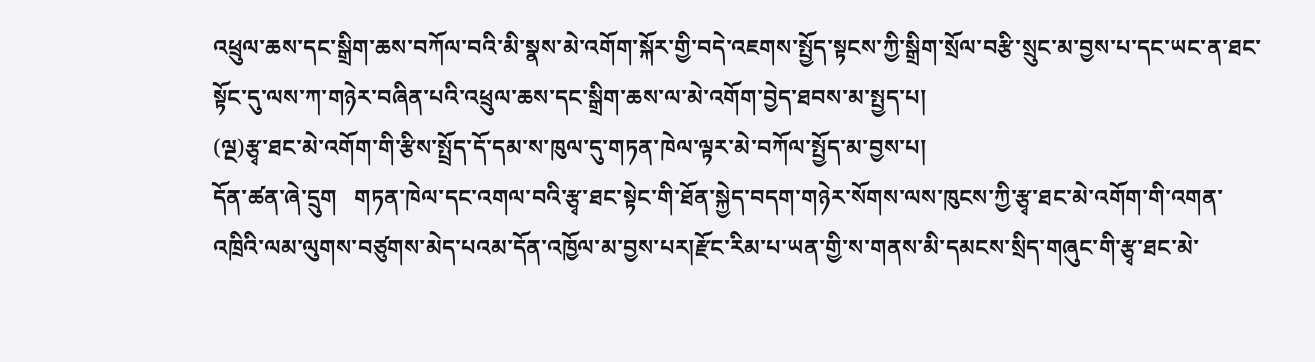འཕྲུལ་ཆས་དང་སྒྲིག་ཆས་བཀོལ་བའི་མི་སྣས་མེ་འགོག་སྐོར་གྱི་བདེ་འཇགས་སྤྱོད་སྟངས་ཀྱི་སྒྲིག་སྲོལ་བརྩི་སྲུང་མ་བྱས་པ་དང་ཡང་ན་ཐང་སྟོང་དུ་ལས་ཀ་གཉེར་བཞིན་པའི་འཕྲུལ་ཆས་དང་སྒྲིག་ཆས་ལ་མེ་འགོག་བྱེད་ཐབས་མ་སྤྱད་པ།
(ལྔ)རྩྭ་ཐང་མེ་འགོག་གི་རྩིས་སྤྲོད་དོ་དམ་ས་ཁུལ་དུ་གཏན་ཁེལ་ལྟར་མེ་བཀོལ་སྤྱོད་མ་བྱས་པ།
དོན་ཚན་ཞེ་དྲུག   གཏན་ཁེལ་དང་འགལ་བའི་རྩྭ་ཐང་སྟེང་གི་ཐོན་སྐྱེད་བདག་གཉེར་སོགས་ལས་ཁུངས་ཀྱི་རྩྭ་ཐང་མེ་འགོག་གི་འགན་འཁྲིའི་ལམ་ལུགས་བཙུགས་མེད་པའམ་དོན་འཁྱོལ་མ་བྱས་པར།རྫོང་རིམ་པ་ཡན་གྱི་ས་གནས་མི་དམངས་སྲིད་གཞུང་གི་རྩྭ་ཐང་མེ་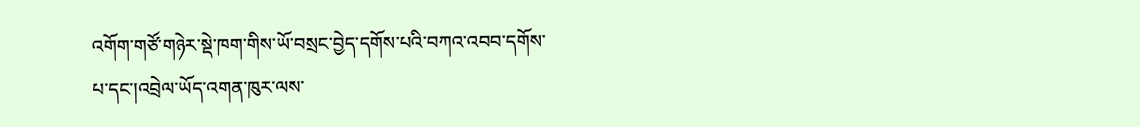འགོག་གཙོ་གཉེར་སྡེ་ཁག་གིས་ཡོ་བསྲང་བྱེད་དགོས་པའི་བཀའ་འབབ་དགོས་པ་དང་།འབྲེལ་ཡོད་འགན་ཁུར་ལས་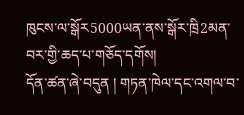ཁུངས་ལ་སྒོར5000ཡན་ནས་སྒོར་ཁྲི2མན་བར་གྱི་ཆད་པ་གཅོད་དགོས།
དོན་ཚན་ཞེ་བདུན ། གཏན་ཁེལ་དང་འགལ་བ་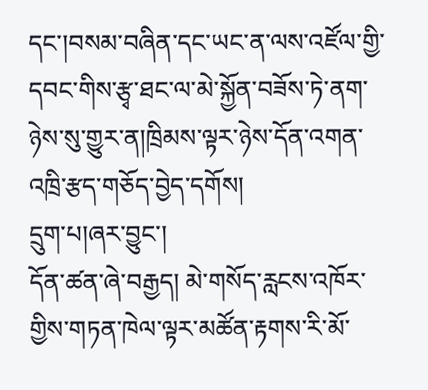དང་།བསམ་བཞིན་དང་ཡང་ན་ལས་འཛོལ་གྱི་དབང་གིས་རྩྭ་ཐང་ལ་མེ་སྐྱོན་བཟོས་ཏེ་ནག་ཉེས་སུ་གྱུར་ན།ཁྲིམས་ལྟར་ཉེས་དོན་འགན་འཁྲི་རྩད་གཅོད་བྱེད་དགོས།
དྲུག་པ།ཞར་བྱུང་།
དོན་ཚན་ཞེ་བརྒྱད། མེ་གསོད་རླངས་འཁོར་གྱིས་གཏན་ཁེལ་ལྟར་མཚོན་རྟགས་རི་མོ་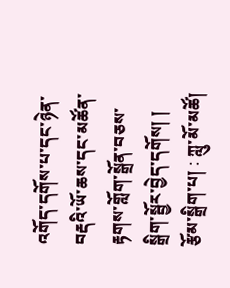འགོད་དགོས་པ་དང་ཉེན་བརྡའི་ཡོ་ཆས་དང་མཚོན་རྟགས་གློག་སྒྲོན་བཅས་སྒྲིག་སྦྱོར་བྱེད་དགོས། །
རྩོམ་སྒྲིག་པ། : ཀླུ་མོ་མཚོ།